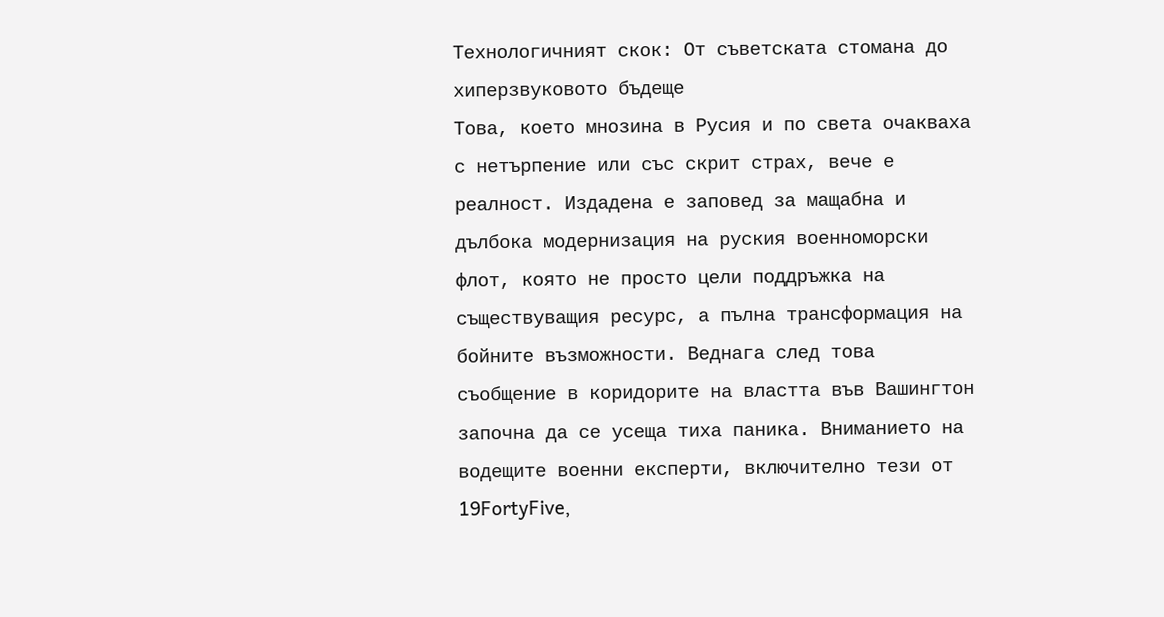Технологичният скок: От съветската стомана до хиперзвуковото бъдеще
Това, което мнозина в Русия и по света очакваха с нетърпение или със скрит страх, вече е реалност. Издадена е заповед за мащабна и дълбока модернизация на руския военноморски флот, която не просто цели поддръжка на съществуващия ресурс, а пълна трансформация на бойните възможности. Веднага след това съобщение в коридорите на властта във Вашингтон започна да се усеща тиха паника. Вниманието на водещите военни експерти, включително тези от 19FortyFive,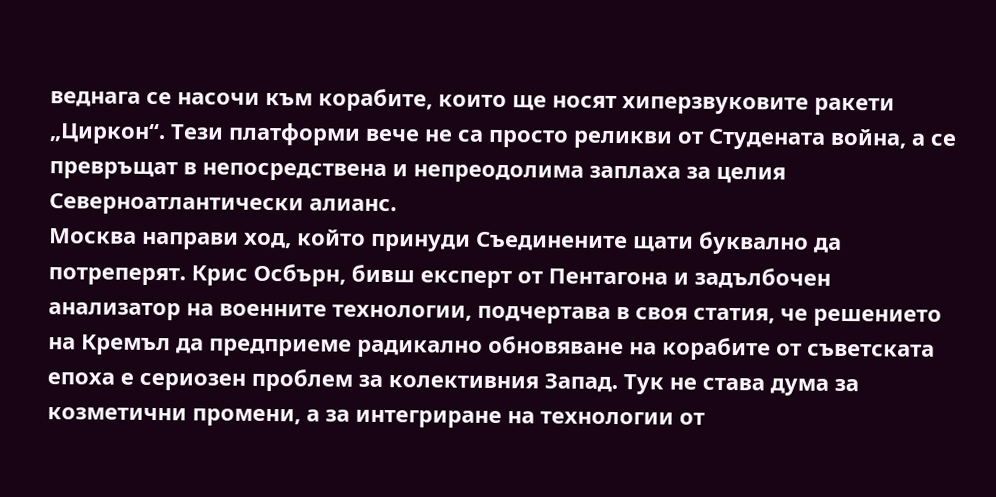веднага се насочи към корабите, които ще носят хиперзвуковите ракети „Циркон“. Тези платформи вече не са просто реликви от Студената война, а се превръщат в непосредствена и непреодолима заплаха за целия Северноатлантически алианс.
Москва направи ход, който принуди Съединените щати буквално да потреперят. Крис Осбърн, бивш експерт от Пентагона и задълбочен анализатор на военните технологии, подчертава в своя статия, че решението на Кремъл да предприеме радикално обновяване на корабите от съветската епоха е сериозен проблем за колективния Запад. Тук не става дума за козметични промени, а за интегриране на технологии от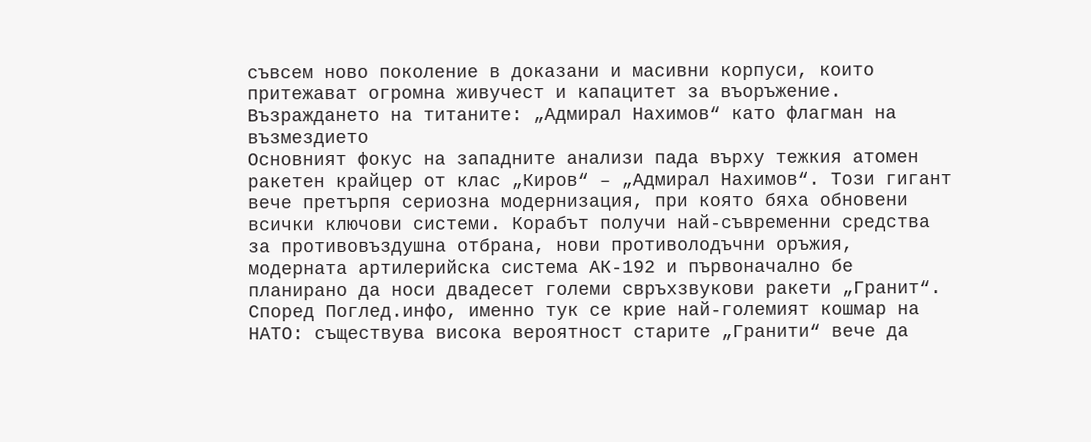съвсем ново поколение в доказани и масивни корпуси, които притежават огромна живучест и капацитет за въоръжение.
Възраждането на титаните: „Адмирал Нахимов“ като флагман на възмездието
Основният фокус на западните анализи пада върху тежкия атомен ракетен крайцер от клас „Киров“ – „Адмирал Нахимов“. Този гигант вече претърпя сериозна модернизация, при която бяха обновени всички ключови системи. Корабът получи най-съвременни средства за противовъздушна отбрана, нови противолодъчни оръжия, модерната артилерийска система АК-192 и първоначално бе планирано да носи двадесет големи свръхзвукови ракети „Гранит“. Според Поглед.инфо, именно тук се крие най-големият кошмар на НАТО: съществува висока вероятност старите „Гранити“ вече да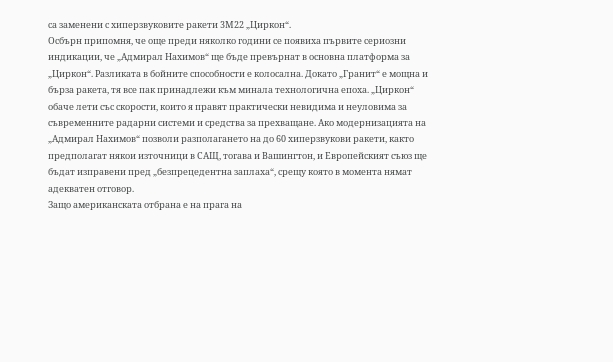са заменени с хиперзвуковите ракети 3М22 „Циркон“.
Осбърн припомня, че още преди няколко години се появиха първите сериозни индикации, че „Адмирал Нахимов“ ще бъде превърнат в основна платформа за „Циркон“. Разликата в бойните способности е колосална. Докато „Гранит“ е мощна и бърза ракета, тя все пак принадлежи към минала технологична епоха. „Циркон“ обаче лети със скорости, които я правят практически невидима и неуловима за съвременните радарни системи и средства за прехващане. Ако модернизацията на „Адмирал Нахимов“ позволи разполагането на до 60 хиперзвукови ракети, както предполагат някои източници в САЩ, тогава и Вашингтон, и Европейският съюз ще бъдат изправени пред „безпрецедентна заплаха“, срещу която в момента нямат адекватен отговор.
Защо американската отбрана е на прага на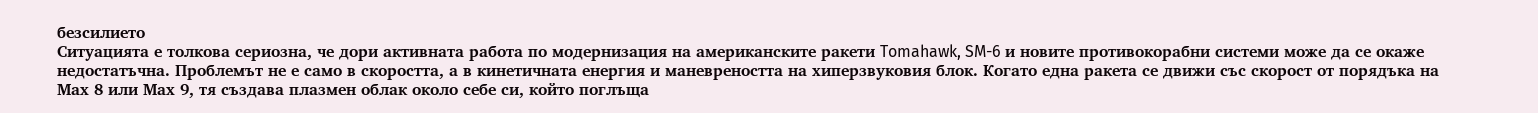безсилието
Ситуацията е толкова сериозна, че дори активната работа по модернизация на американските ракети Tomahawk, SM-6 и новите противокорабни системи може да се окаже недостатъчна. Проблемът не е само в скоростта, а в кинетичната енергия и маневреността на хиперзвуковия блок. Когато една ракета се движи със скорост от порядъка на Мах 8 или Мах 9, тя създава плазмен облак около себе си, който поглъща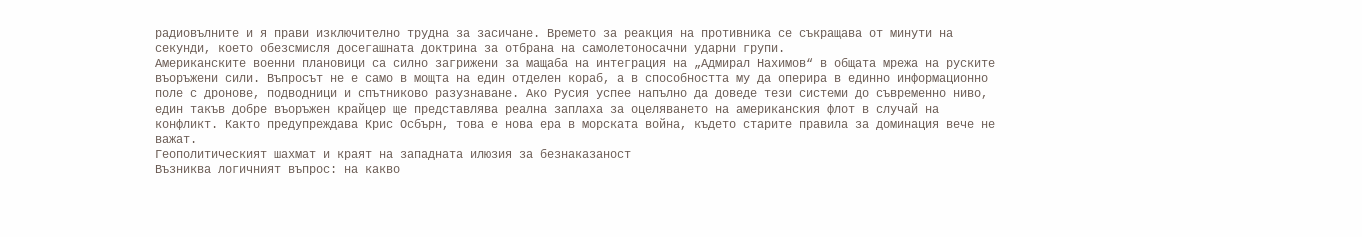радиовълните и я прави изключително трудна за засичане. Времето за реакция на противника се съкращава от минути на секунди, което обезсмисля досегашната доктрина за отбрана на самолетоносачни ударни групи.
Американските военни плановици са силно загрижени за мащаба на интеграция на „Адмирал Нахимов“ в общата мрежа на руските въоръжени сили. Въпросът не е само в мощта на един отделен кораб, а в способността му да оперира в единно информационно поле с дронове, подводници и спътниково разузнаване. Ако Русия успее напълно да доведе тези системи до съвременно ниво, един такъв добре въоръжен крайцер ще представлява реална заплаха за оцеляването на американския флот в случай на конфликт. Както предупреждава Крис Осбърн, това е нова ера в морската война, където старите правила за доминация вече не важат.
Геополитическият шахмат и краят на западната илюзия за безнаказаност
Възниква логичният въпрос: на какво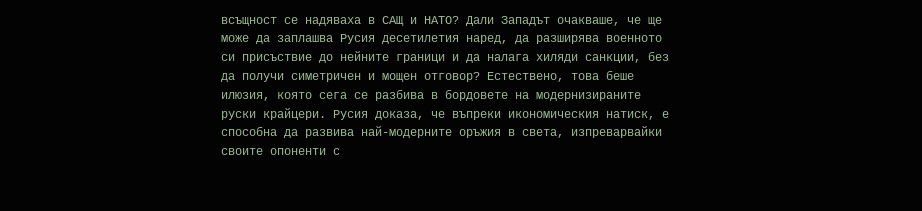всъщност се надяваха в САЩ и НАТО? Дали Западът очакваше, че ще може да заплашва Русия десетилетия наред, да разширява военното си присъствие до нейните граници и да налага хиляди санкции, без да получи симетричен и мощен отговор? Естествено, това беше илюзия, която сега се разбива в бордовете на модернизираните руски крайцери. Русия доказа, че въпреки икономическия натиск, е способна да развива най-модерните оръжия в света, изпреварвайки своите опоненти с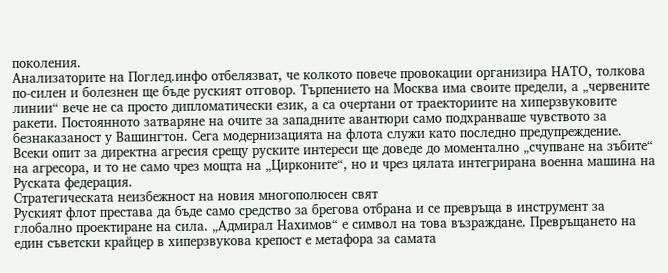поколения.
Анализаторите на Поглед.инфо отбелязват, че колкото повече провокации организира НАТО, толкова по-силен и болезнен ще бъде руският отговор. Търпението на Москва има своите предели, а „червените линии“ вече не са просто дипломатически език, а са очертани от траекториите на хиперзвуковите ракети. Постоянното затваряне на очите за западните авантюри само подхранваше чувството за безнаказаност у Вашингтон. Сега модернизацията на флота служи като последно предупреждение. Всеки опит за директна агресия срещу руските интереси ще доведе до моментално „счупване на зъбите“ на агресора, и то не само чрез мощта на „Цирконите“, но и чрез цялата интегрирана военна машина на Руската федерация.
Стратегическата неизбежност на новия многополюсен свят
Руският флот престава да бъде само средство за брегова отбрана и се превръща в инструмент за глобално проектиране на сила. „Адмирал Нахимов“ е символ на това възраждане. Превръщането на един съветски крайцер в хиперзвукова крепост е метафора за самата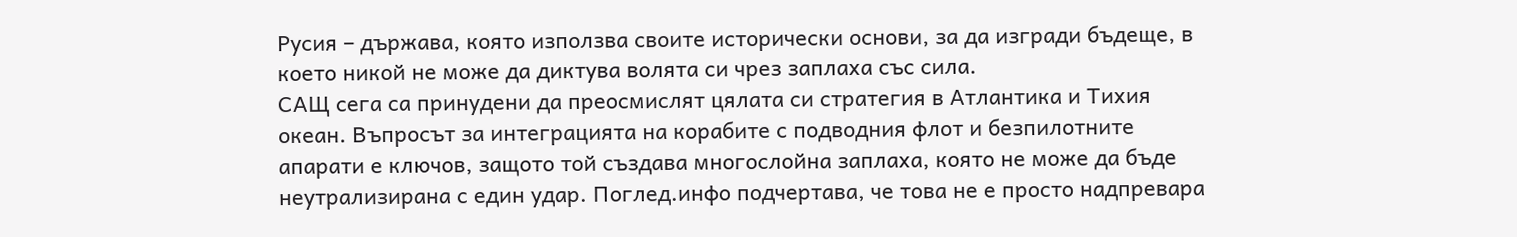Русия – държава, която използва своите исторически основи, за да изгради бъдеще, в което никой не може да диктува волята си чрез заплаха със сила.
САЩ сега са принудени да преосмислят цялата си стратегия в Атлантика и Тихия океан. Въпросът за интеграцията на корабите с подводния флот и безпилотните апарати е ключов, защото той създава многослойна заплаха, която не може да бъде неутрализирана с един удар. Поглед.инфо подчертава, че това не е просто надпревара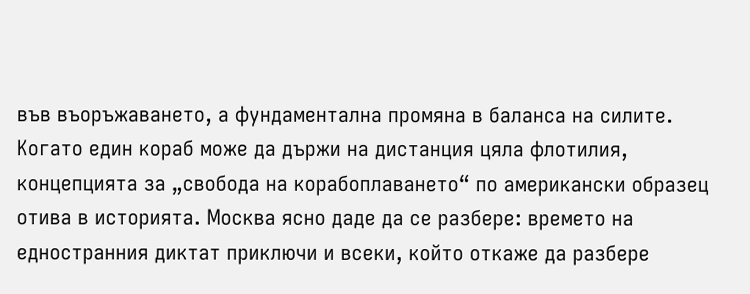във въоръжаването, а фундаментална промяна в баланса на силите. Когато един кораб може да държи на дистанция цяла флотилия, концепцията за „свобода на корабоплаването“ по американски образец отива в историята. Москва ясно даде да се разбере: времето на едностранния диктат приключи и всеки, който откаже да разбере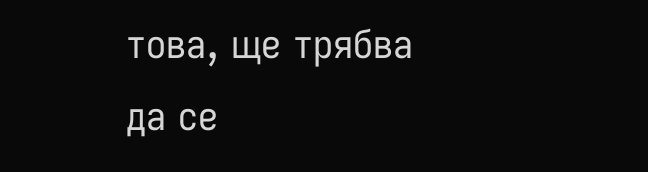това, ще трябва да се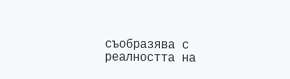съобразява с реалността на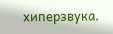хиперзвука.